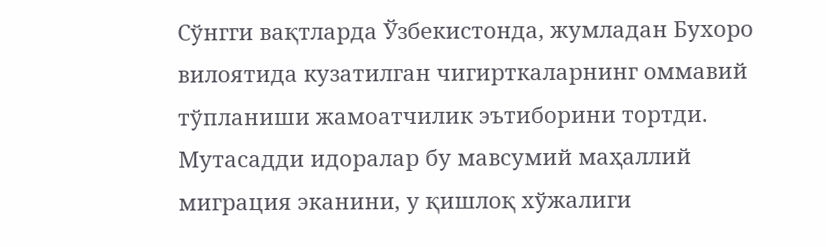Сўнгги вақтларда Ўзбекистонда, жумладан Бухоро вилоятида кузатилган чигирткаларнинг оммавий тўпланиши жамоатчилик эътиборини тортди. Мутасадди идоралар бу мавсумий маҳаллий миграция эканини, у қишлоқ хўжалиги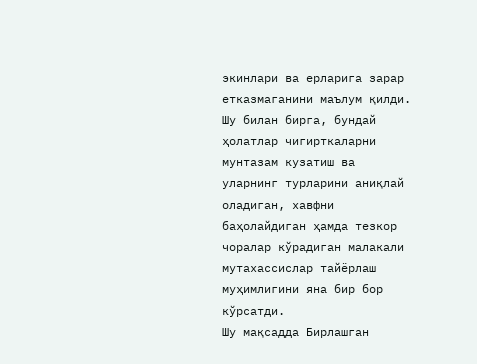экинлари ва ерларига зарар етказмаганини маълум қилди.
Шу билан бирга, бундай ҳолатлар чигирткаларни мунтазам кузатиш ва уларнинг турларини аниқлай оладиган, хавфни баҳолайдиган ҳамда тезкор чоралар кўрадиган малакали мутахассислар тайёрлаш муҳимлигини яна бир бор кўрсатди.
Шу мақсадда Бирлашган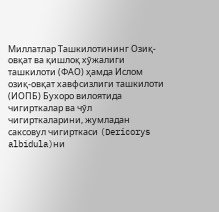Миллатлар Ташкилотининг Озиқ-овқат ва қишлоқ хўжалиги ташкилоти (ФАО) ҳамда Ислом озиқ-овқат хавфсизлиги ташкилоти (ИОПБ) Бухоро вилоятида чигирткалар ва чўл чигирткаларини, жумладан саксовул чигирткаси (Dericorys albidula)ни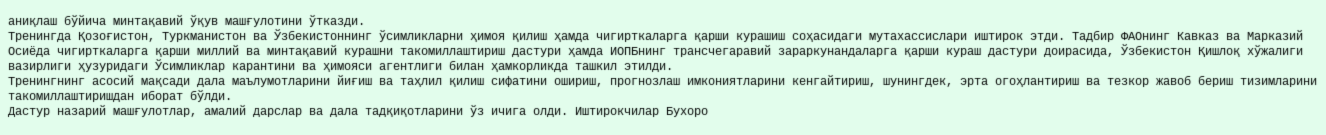аниқлаш бўйича минтақавий ўқув машғулотини ўтказди.
Тренингда Қозоғистон, Туркманистон ва Ўзбекистоннинг ўсимликларни ҳимоя қилиш ҳамда чигирткаларга қарши курашиш соҳасидаги мутахассислари иштирок этди. Тадбир ФАОнинг Кавказ ва Марказий Осиёда чигирткаларга қарши миллий ва минтақавий курашни такомиллаштириш дастури ҳамда ИОПБнинг трансчегаравий зараркунандаларга қарши кураш дастури доирасида, Ўзбекистон Қишлоқ хўжалиги вазирлиги ҳузуридаги Ўсимликлар карантини ва ҳимояси агентлиги билан ҳамкорликда ташкил этилди.
Тренингнинг асосий мақсади дала маълумотларини йиғиш ва таҳлил қилиш сифатини ошириш, прогнозлаш имкониятларини кенгайтириш, шунингдек, эрта огоҳлантириш ва тезкор жавоб бериш тизимларини такомиллаштиришдан иборат бўлди.
Дастур назарий машғулотлар, амалий дарслар ва дала тадқиқотларини ўз ичига олди. Иштирокчилар Бухоро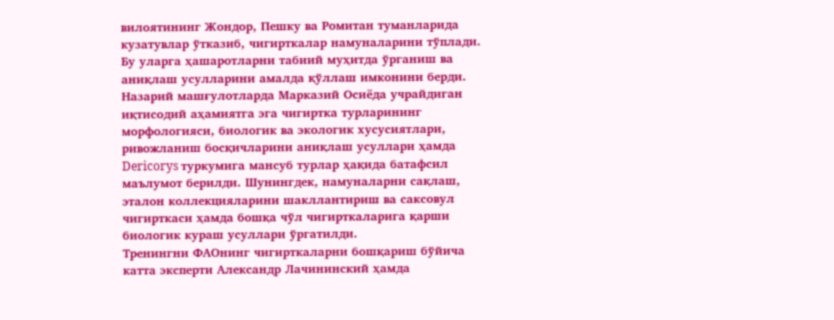вилоятининг Жондор, Пешку ва Ромитан туманларида кузатувлар ўтказиб, чигирткалар намуналарини тўплади. Бу уларга ҳашаротларни табиий муҳитда ўрганиш ва аниқлаш усулларини амалда қўллаш имконини берди.
Назарий машғулотларда Марказий Осиёда учрайдиган иқтисодий аҳамиятга эга чигиртка турларининг морфологияси, биологик ва экологик хусусиятлари, ривожланиш босқичларини аниқлаш усуллари ҳамда Dericorys туркумига мансуб турлар ҳақида батафсил маълумот берилди. Шунингдек, намуналарни сақлаш, эталон коллекцияларини шакллантириш ва саксовул чигирткаси ҳамда бошқа чўл чигирткаларига қарши биологик кураш усуллари ўргатилди.
Тренингни ФАОнинг чигирткаларни бошқариш бўйича катта эксперти Александр Лачининский ҳамда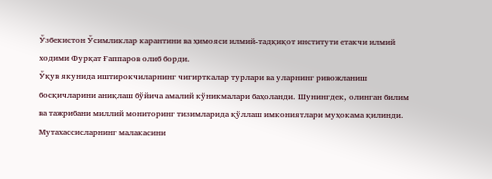Ўзбекистон Ўсимликлар карантини ва ҳимояси илмий-тадқиқот институти етакчи илмий ходими Фурқат Ғаппаров олиб борди.
Ўқув якунида иштирокчиларнинг чигирткалар турлари ва уларнинг ривожланиш босқичларини аниқлаш бўйича амалий кўникмалари баҳоланди. Шунингдек, олинган билим ва тажрибани миллий мониторинг тизимларида қўллаш имкониятлари муҳокама қилинди.
Мутахассисларнинг малакасини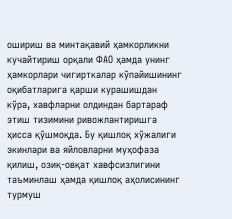ошириш ва минтақавий ҳамкорликни кучайтириш орқали ФАО ҳамда унинг ҳамкорлари чигирткалар кўпайишининг оқибатларига қарши курашишдан кўра, хавфларни олдиндан бартараф этиш тизимини ривожлантиришга ҳисса қўшмоқда. Бу қишлоқ хўжалиги экинлари ва яйловларни муҳофаза қилиш, озиқ-овқат хавфсизлигини таъминлаш ҳамда қишлоқ аҳолисининг турмуш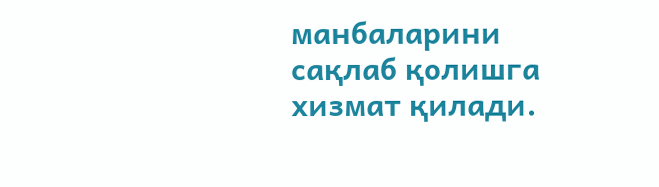манбаларини сақлаб қолишга хизмат қилади.